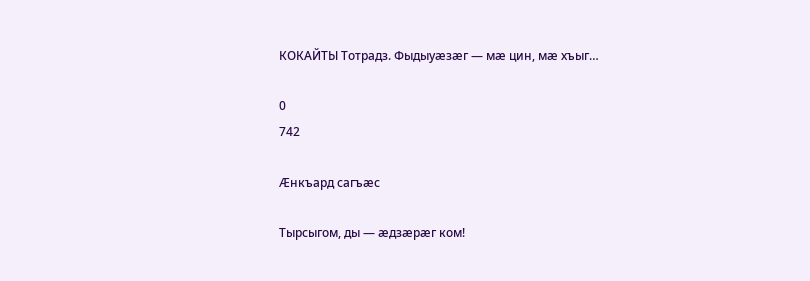КОКАЙТЫ Тотрадз. Фыдыуæзæг — мæ цин, мæ хъыг…

0
742

Æнкъард сагъæс

Тырсыгом, ды — æдзæрæг ком!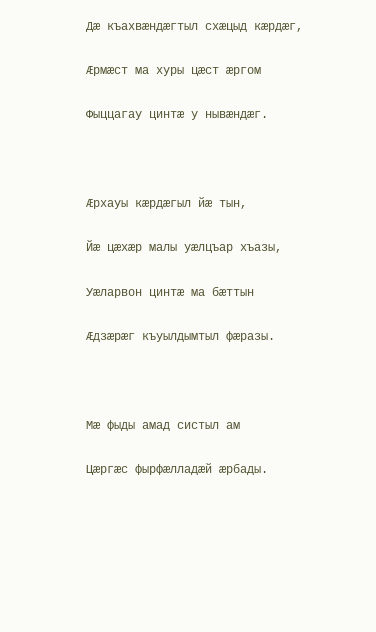Дæ къахвæндæгтыл схæцыд кæрдæг,

Æрмæст ма хуры цæст æргом

Фыццагау цинтæ у нывæндæг.



Æрхауы кæрдæгыл йæ тын,

Йæ цæхæр малы уæлцъар хъазы,

Уæларвон цинтæ ма бæттын

Æдзæрæг къуылдымтыл фæразы.



Мæ фыды амад систыл ам

Цæргæс фырфæлладæй æрбады.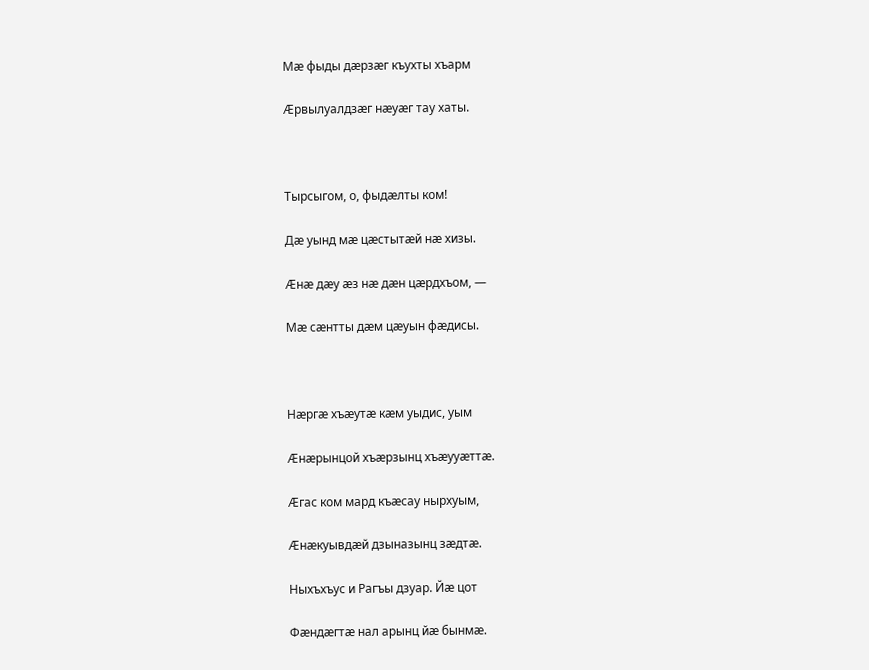Мæ фыды дæрзæг къухты хъарм

Æрвылуалдзæг нæуæг тау хаты.



Тырсыгом, о, фыдæлты ком!

Дæ уынд мæ цæстытæй нæ хизы.

Æнæ дæу æз нæ дæн цæрдхъом, —

Мæ сæнтты дæм цæуын фæдисы.



Нæргæ хъæутæ кæм уыдис, уым

Æнæрынцой хъæрзынц хъæууæттæ.

Æгас ком мард къæсау нырхуым,

Æнæкуывдæй дзыназынц зæдтæ.

Ныхъхъус и Рагъы дзуар. Йæ цот

Фæндæгтæ нал арынц йæ бынмæ.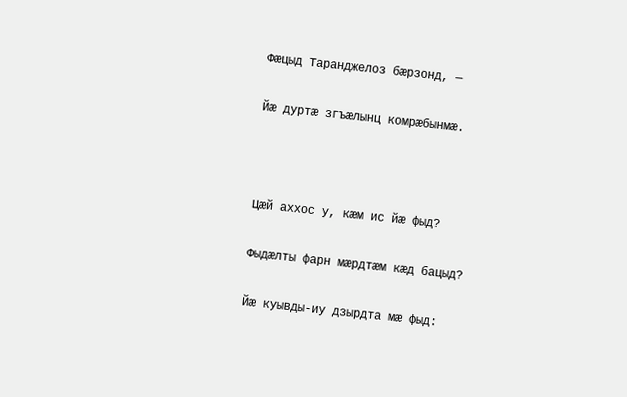Фæцыд Таранджелоз бæрзонд, —

Йæ дуртæ згъæлынц комрæбынмæ.



Цæй аххос у, кæм ис йæ фыд?

Фыдæлты фарн мæрдтæм кæд бацыд?

Йæ куывды-иу дзырдта мæ фыд: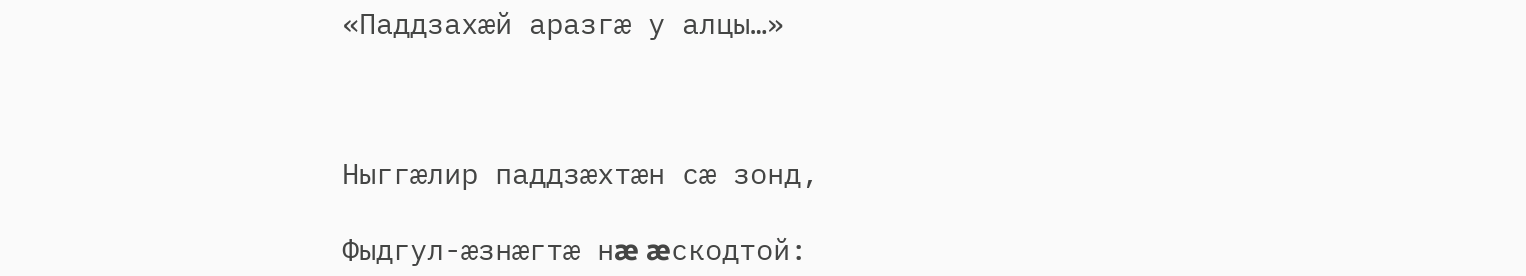«Паддзахæй аразгæ у алцы…»



Ныггæлир паддзæхтæн сæ зонд,

Фыдгул-æзнæгтæ нæ æскодтой: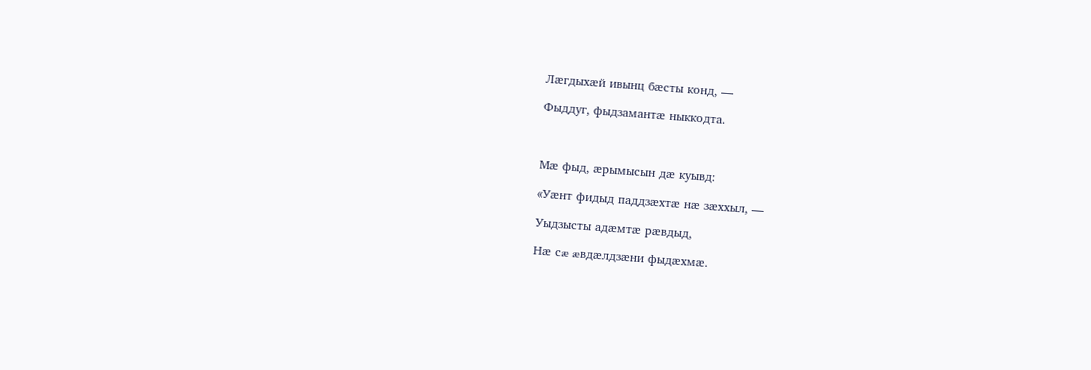Лæгдыхæй ивынц бæсты конд, —

Фыддуг, фыдзамантæ ныккодта.



Мæ фыд, æрымысын дæ куывд:

«Уæнт фидыд паддзæхтæ нæ зæххыл, —

Уыдзысты адæмтæ рæвдыд,

Нæ сæ æвдæлдзæни фыдæхмæ.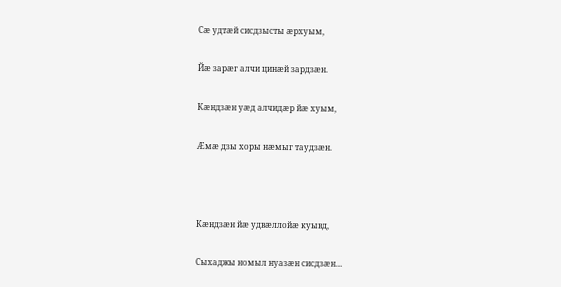Сæ удтæй сисдзысты æрхуым,

Йæ зарæг алчи цинæй зардзæн.

Кæндзæн уæд алчидæр йæ хуым,

Æмæ дзы хоры нæмыг таудзæн.



Кæндзæн йæ удвæллойæ куывд,

Сыхаджы номыл нуазæн сисдзæн…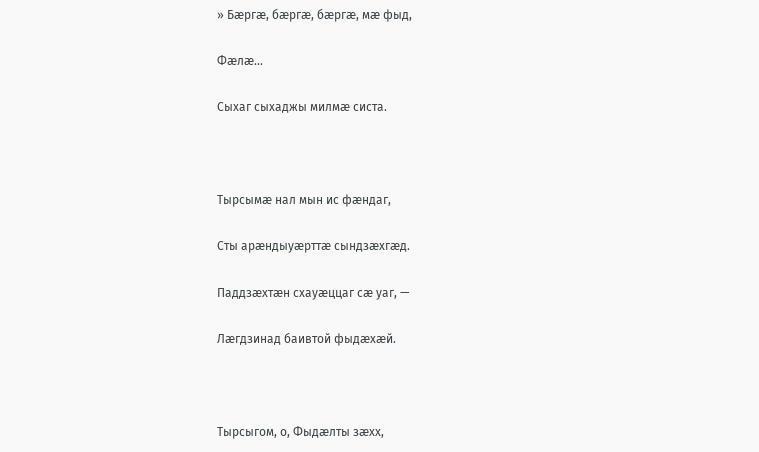» Бæргæ, бæргæ, бæргæ, мæ фыд,

Фæлæ…

Сыхаг сыхаджы милмæ систа.



Тырсымæ нал мын ис фæндаг,

Сты арæндыуæрттæ сындзæхгæд.

Паддзæхтæн схауæццаг сæ уаг, —

Лæгдзинад баивтой фыдæхæй.



Тырсыгом, о, Фыдæлты зæхх,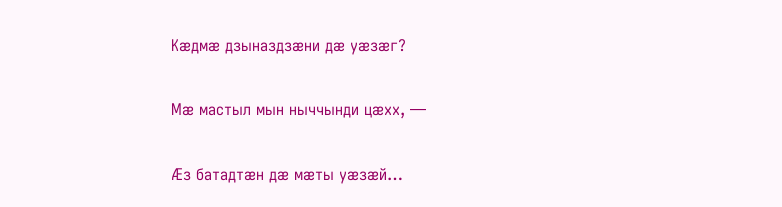Кæдмæ дзыназдзæни дæ уæзæг?

Мæ мастыл мын ныччынди цæхх, —

Æз батадтæн дæ мæты уæзæй…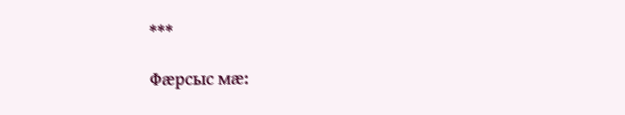***

Фæрсыс мæ: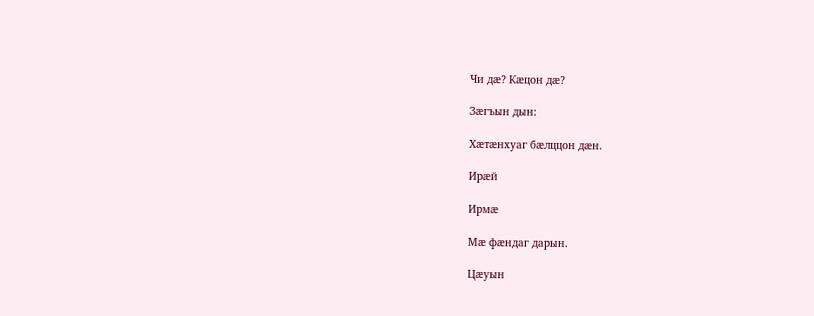Чи дæ? Кæцон дæ?

Зæгъын дын:

Хæтæнхуаг бæлццон дæн.

Ирæй

Ирмæ

Мæ фæндаг дарын.

Цæуын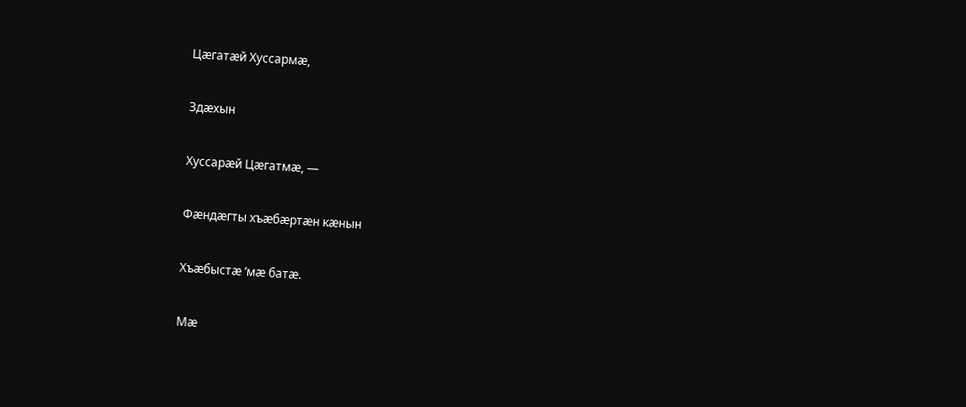Цæгатæй Хуссармæ,

Здæхын

Хуссарæй Цæгатмæ, —

Фæндæгты хъæбæртæн кæнын

Хъæбыстæ ‘мæ батæ.

Мæ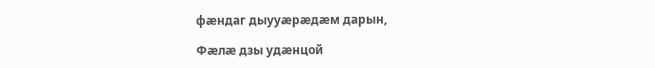фæндаг дыууæрæдæм дарын,

Фæлæ дзы удæнцой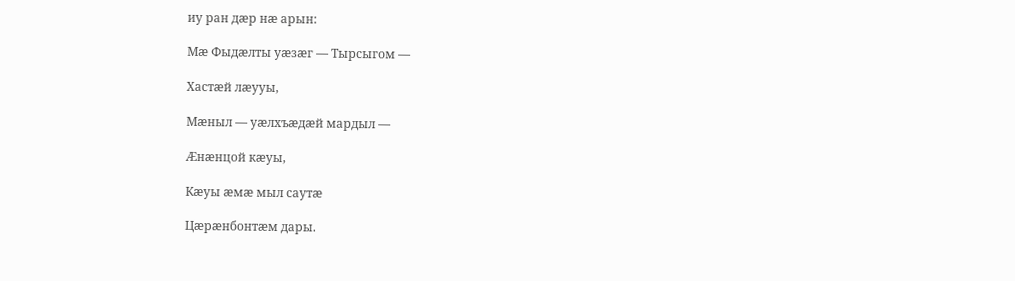иу ран дæр нæ арын:

Мæ Фыдæлты уæзæг — Тырсыгом —

Хастæй лæууы,

Мæныл — уæлхъæдæй мардыл —

Æнæнцой кæуы,

Кæуы æмæ мыл саутæ

Цæрæнбонтæм дары.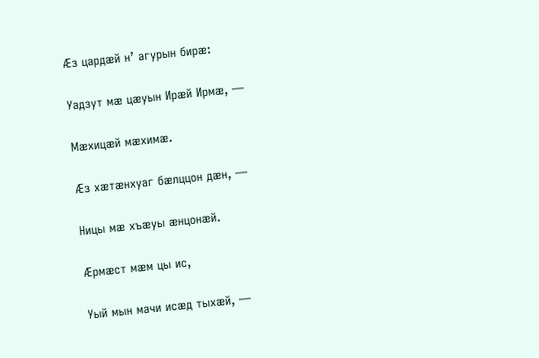Æз цардæй н’ агурын бирæ:

Уадзут мæ цæуын Ирæй Ирмæ, —

Мæхицæй мæхимæ.

Æз хæтæнхуаг бæлццон дæн, —

Ницы мæ хъæуы æнцонæй.

Æрмæст мæм цы ис,

Уый мын мачи исæд тыхæй, —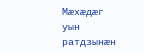Мæхæдæг уын ратдзынæн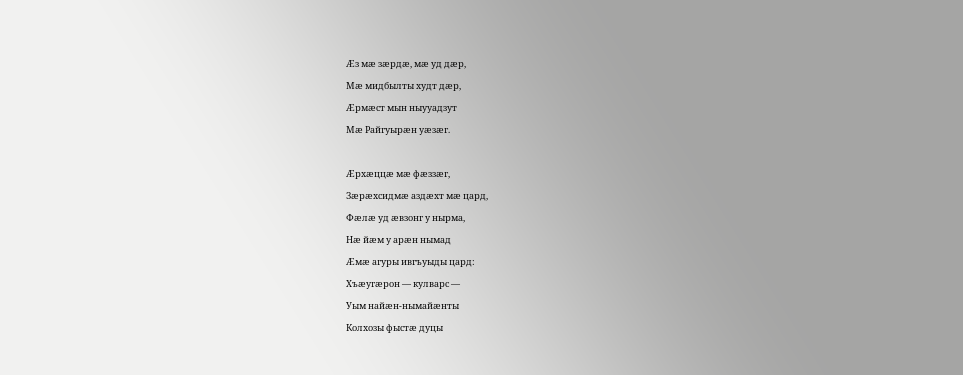Æз мæ зæрдæ, мæ уд дæр,

Мæ мидбылты худт дæр,

Æрмæст мын ныууадзут

Мæ Райгуырæн уæзæг.



Æрхæццæ мæ фæззæг,

Зæрæхсидмæ аздæхт мæ цард,

Фæлæ уд æвзонг у нырма,

Нæ йæм у арæн нымад

Æмæ агуры ивгъуыды цард:

Хъæугæрон — кулварс —

Уым найæн-нымайæнты

Колхозы фыстæ дуцы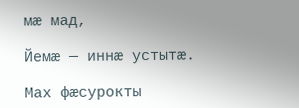мæ мад,

Йемæ — иннæ устытæ.

Мах фæсурокты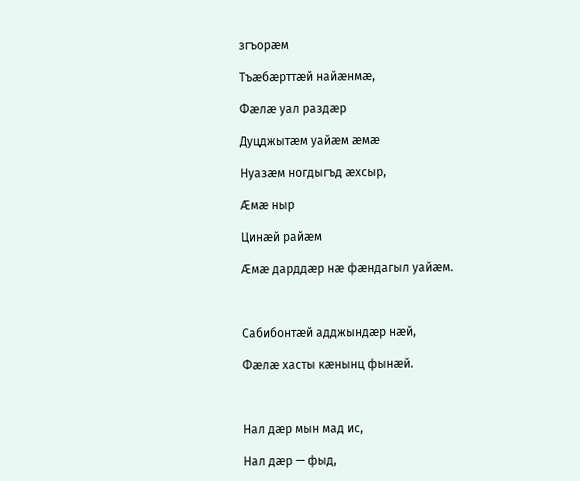згъорæм

Тъæбæрттæй найæнмæ,

Фæлæ уал раздæр

Дуцджытæм уайæм æмæ

Нуазæм ногдыгъд æхсыр,

Æмæ ныр

Цинæй райæм

Æмæ дарддæр нæ фæндагыл уайæм.



Сабибонтæй адджындæр нæй,

Фæлæ хасты кæнынц фынæй.



Нал дæр мын мад ис,

Нал дæр — фыд,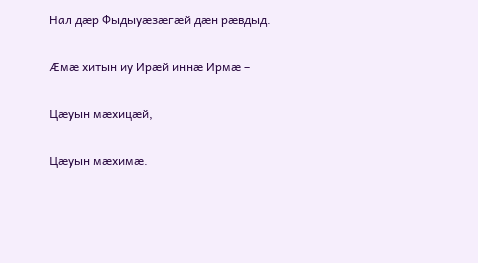Нал дæр Фыдыуæзæгæй дæн рæвдыд.

Æмæ хитын иу Ирæй иннæ Ирмæ –

Цæуын мæхицæй,

Цæуын мæхимæ.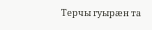Терчы гуырæн та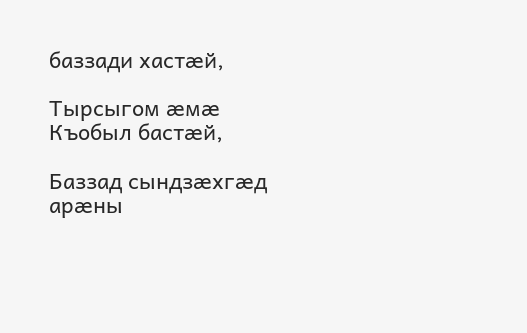баззади хастæй,

Тырсыгом æмæ Къобыл бастæй,

Баззад сындзæхгæд арæны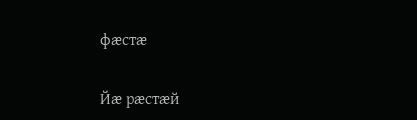фæстæ

Йæ рæстæй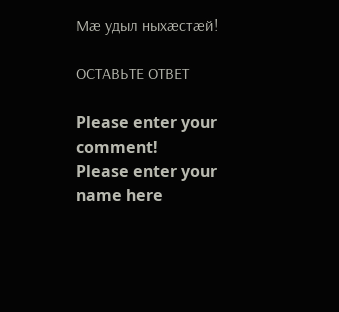Мæ удыл ныхæстæй!

ОСТАВЬТЕ ОТВЕТ

Please enter your comment!
Please enter your name here